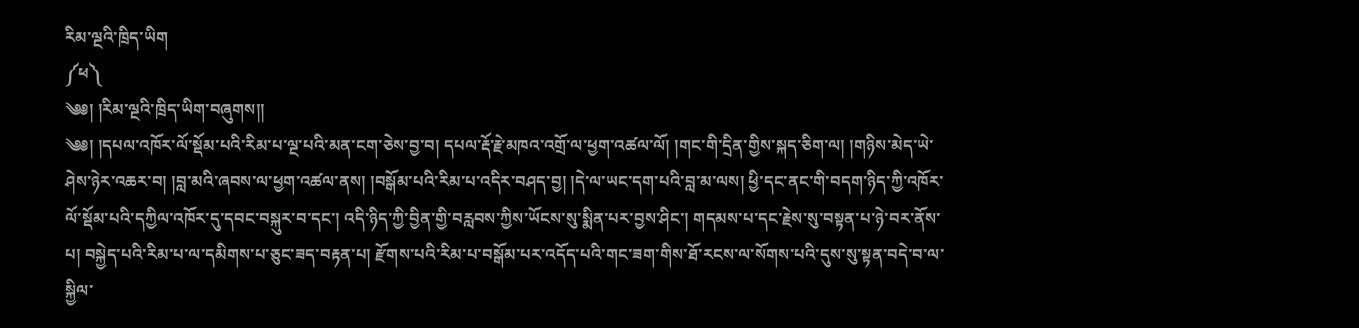རིམ་ལྔའི་ཁྲིད་ཡིག
༼ཕ༽
༄༅། །རིམ་ལྔའི་ཁྲིད་ཡིག་བཞུགས།།
༄༅། །དཔལ་འཁོར་ལོ་སྡོམ་པའི་རིམ་པ་ལྔ་པའི་མན་ངག་ཅེས་བྱ་བ། དཔལ་རྡོ་རྗེ་མཁའ་འགྲོ་ལ་ཕྱག་འཚལ་ལོ། །གང་གི་དྲིན་གྱིས་སྐད་ཅིག་ལ། །གཉིས་མེད་ཡེ་ཤེས་ཉེར་འཆར་བ། །བླ་མའི་ཞབས་ལ་ཕྱག་འཚལ་ནས། །བསྒོམ་པའི་རིམ་པ་འདིར་བཤད་བྱ། །དེ་ལ་ཡང་དག་པའི་བླ་མ་ལས། ཕྱི་དང་ནང་གི་བདག་ཉིད་ཀྱི་འཁོར་ལོ་སྡོམ་པའི་དཀྱིལ་འཁོར་དུ་དབང་བསྐུར་བ་དང་། འདི་ཉིད་ཀྱི་བྱིན་གྱི་བརླབས་ཀྱིས་ཡོངས་སུ་སྨིན་པར་བྱས་ཤིང་། གདམས་པ་དང་རྗེས་སུ་བསྟན་པ་ཉེ་བར་ནོས་པ། བསྐྱེད་པའི་རིམ་པ་ལ་དམིགས་པ་ཅུང་ཟད་བརྟན་པ། རྫོགས་པའི་རིམ་པ་བསྒོམ་པར་འདོད་པའི་གང་ཟག་གིས་ཐོ་རངས་ལ་སོགས་པའི་དུས་སུ་སྟན་བདེ་བ་ལ་སྐྱིལ་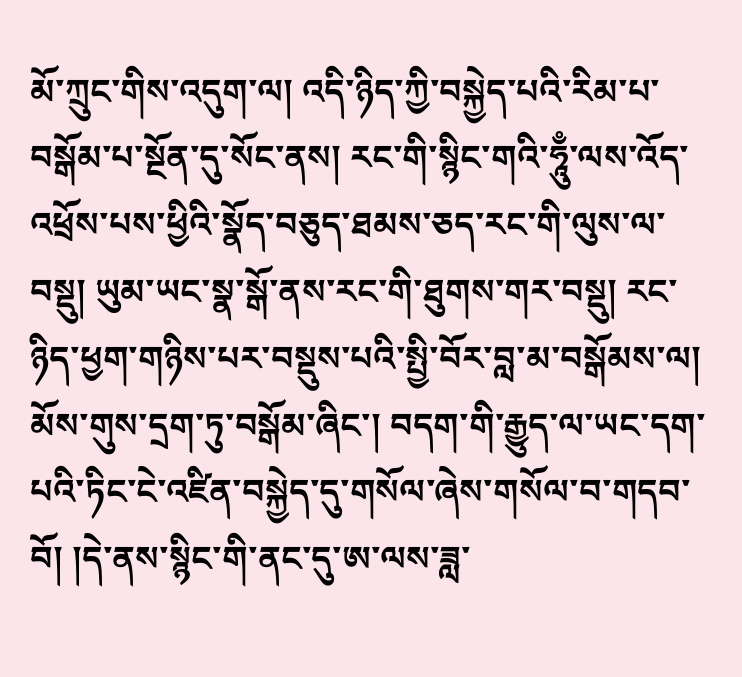མོ་ཀྲུང་གིས་འདུག་ལ། འདི་ཉིད་ཀྱི་བསྐྱེད་པའི་རིམ་པ་བསྒོམ་པ་སྔོན་དུ་སོང་ནས། རང་གི་སྙིང་གའི་ཧཱུྃ་ལས་འོད་འཕྲོས་པས་ཕྱིའི་སྣོད་བཅུད་ཐམས་ཅད་རང་གི་ལུས་ལ་བསྡུ། ཡུམ་ཡང་སྣ་སྒོ་ནས་རང་གི་ཐུགས་གར་བསྡུ། རང་ཉིད་ཕྱག་གཉིས་པར་བསྡུས་པའི་སྤྱི་བོར་བླ་མ་བསྒོམས་ལ། མོས་གུས་དྲག་ཏུ་བསྒོམ་ཞིང་། བདག་གི་རྒྱུད་ལ་ཡང་དག་པའི་ཏིང་ངེ་འཛིན་བསྐྱེད་དུ་གསོལ་ཞེས་གསོལ་བ་གདབ་བོ། །དེ་ནས་སྙིང་གི་ནང་དུ་ཨ་ལས་ཟླ་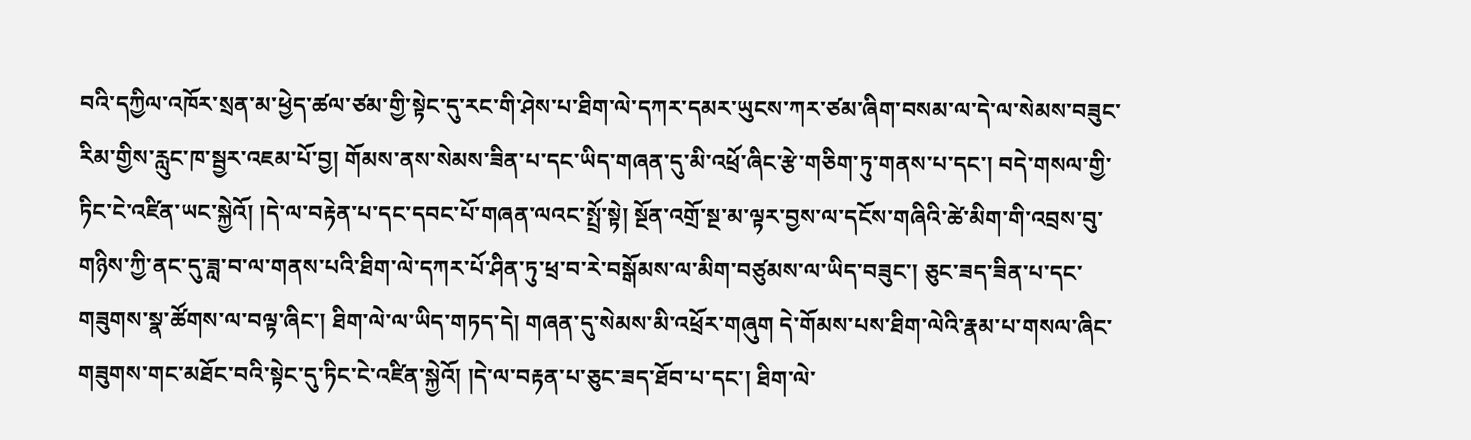བའི་དཀྱིལ་འཁོར་སྲན་མ་ཕྱེད་ཚལ་ཙམ་གྱི་སྟེང་དུ་རང་གི་ཤེས་པ་ཐིག་ལེ་དཀར་དམར་ཡུངས་ཀར་ཙམ་ཞིག་བསམ་ལ་དེ་ལ་སེམས་བཟུང་རིམ་གྱིས་རླུང་ཁ་སྦྱར་འཇམ་པོ་བྱ། གོམས་ནས་སེམས་ཟིན་པ་དང་ཡིད་གཞན་དུ་མི་འཕྲོ་ཞིང་རྩེ་གཅིག་ཏུ་གནས་པ་དང་། བདེ་གསལ་གྱི་ཏིང་ངེ་འཛིན་ཡང་སྐྱེའོ། །དེ་ལ་བརྟེན་པ་དང་དབང་པོ་གཞན་ལའང་སྤྲོ་སྟེ། སྔོན་འགྲོ་སྔ་མ་ལྟར་བྱས་ལ་དངོས་གཞིའི་ཚེ་མིག་གི་འབྲས་བུ་གཉིས་ཀྱི་ནང་དུ་ཟླ་བ་ལ་གནས་པའི་ཐིག་ལེ་དཀར་པོ་ཤིན་ཏུ་ཕྲ་བ་རེ་བསྒོམས་ལ་མིག་བཙུམས་ལ་ཡིད་བཟུང་། ཅུང་ཟད་ཟིན་པ་དང་གཟུགས་སྣ་ཚོགས་ལ་བལྟ་ཞིང་། ཐིག་ལེ་ལ་ཡིད་གཏད་དེ། གཞན་དུ་སེམས་མི་འཕྲོར་གཞུག དེ་གོམས་པས་ཐིག་ལེའི་རྣམ་པ་གསལ་ཞིང་གཟུགས་གང་མཐོང་བའི་སྟེང་དུ་ཏིང་ངེ་འཛིན་སྐྱེའོ། །དེ་ལ་བརྟན་པ་ཅུང་ཟད་ཐོབ་པ་དང་། ཐིག་ལེ་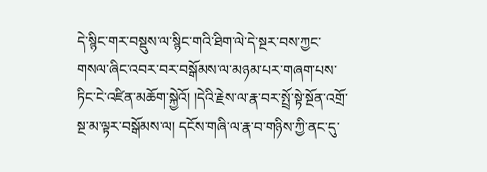དེ་སྙིང་གར་བསྡུས་ལ་སྙིང་གའི་ཐིག་ལེ་དེ་སྔར་བས་ཀྱང་གསལ་ཞིང་འབར་བར་བསྒོམས་ལ་མཉམ་པར་གཞག་པས་ཏིང་ངེ་འཛིན་མཆོག་སྐྱེའོ། །དེའི་རྗེས་ལ་རྣ་བར་སྤྲོ་སྟེ་སྔོན་འགྲོ་སྔ་མ་ལྟར་བསྒོམས་ལ། དངོས་གཞི་ལ་རྣ་བ་གཉིས་ཀྱི་ནང་དུ་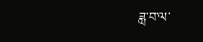ཟླ་བ་ལ་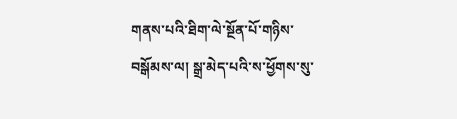གནས་པའི་ཐིག་ལེ་སྔོན་པོ་གཉིས་བསྒོམས་ལ། སྒྲ་མེད་པའི་ས་ཕྱོགས་སུ་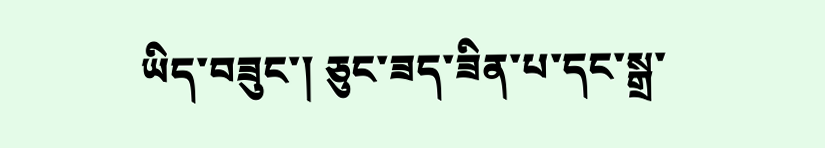ཡིད་བཟུང་། ཅུང་ཟད་ཟིན་པ་དང་སྒྲ་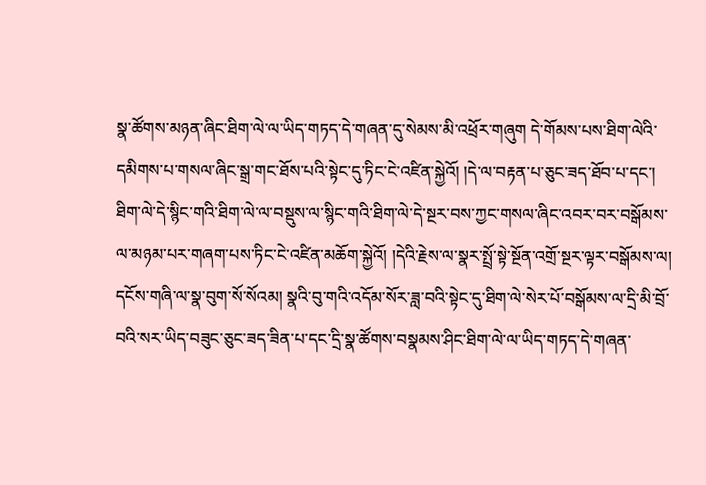སྣ་ཚོགས་མཉན་ཞིང་ཐིག་ལེ་ལ་ཡིད་གཏད་དེ་གཞན་དུ་སེམས་མི་འཕྲོར་གཞུག དེ་གོམས་པས་ཐིག་ལེའི་དམིགས་པ་གསལ་ཞིང་སྒྲ་གང་ཐོས་པའི་སྟེང་དུ་ཏིང་ངེ་འཛིན་སྐྱེའོ། །དེ་ལ་བརྟན་པ་ཅུང་ཟད་ཐོབ་པ་དང་། ཐིག་ལེ་དེ་སྙིང་གའི་ཐིག་ལེ་ལ་བསྡུས་ལ་སྙིང་གའི་ཐིག་ལེ་དེ་སྔར་བས་ཀྱང་གསལ་ཞིང་འབར་བར་བསྒོམས་ལ་མཉམ་པར་གཞག་པས་ཏིང་ངེ་འཛིན་མཆོག་སྐྱེའོ། །དེའི་རྗེས་ལ་སྣར་སྤྲོ་སྟེ་སྔོན་འགྲོ་སྔར་ལྟར་བསྒོམས་ལ། དངོས་གཞི་ལ་སྣ་བུག་སོ་སོའམ། སྣའི་བུ་གའི་འདོམ་སོར་ཟླ་བའི་སྟེང་དུ་ཐིག་ལེ་སེར་པོ་བསྒོམས་ལ་དྲི་མི་བྲོ་བའི་སར་ཡིད་བཟུང་ཅུང་ཟད་ཟིན་པ་དང་དྲི་སྣ་ཚོགས་བསྣམས་ཤིང་ཐིག་ལེ་ལ་ཡིད་གཏད་དེ་གཞན་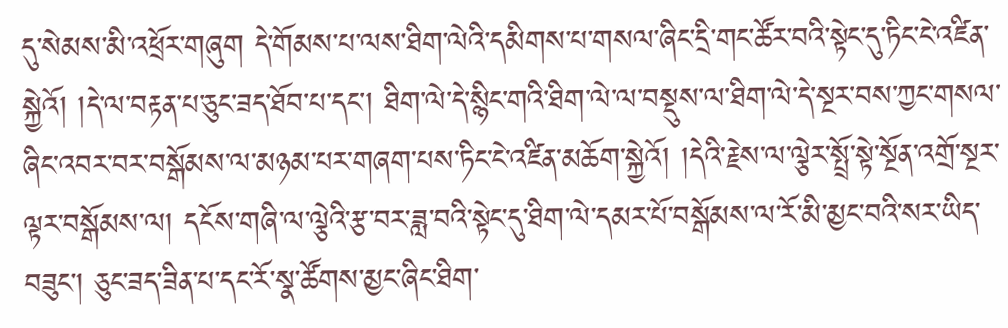དུ་སེམས་མི་འཕྲོར་གཞུག དེ་གོམས་པ་ལས་ཐིག་ལེའི་དམིགས་པ་གསལ་ཞིང་དྲི་གང་ཚོར་བའི་སྟེང་དུ་ཏིང་ངེ་འཛིན་སྐྱེའོ། །དེ་ལ་བརྟན་པ་ཅུང་ཟད་ཐོབ་པ་དང་། ཐིག་ལེ་དེ་སྙིང་གའི་ཐིག་ལེ་ལ་བསྡུས་ལ་ཐིག་ལེ་དེ་སྔར་བས་ཀྱང་གསལ་ཞིང་འབར་བར་བསྒོམས་ལ་མཉམ་པར་གཞག་པས་ཏིང་ངེ་འཛིན་མཆོག་སྐྱེའོ། །དེའི་རྗེས་ལ་ལྕེར་སྤྲོ་སྟེ་སྔོན་འགྲོ་སྔར་ལྟར་བསྒོམས་ལ། དངོས་གཞི་ལ་ལྕེའི་རྩ་བར་ཟླ་བའི་སྟེང་དུ་ཐིག་ལེ་དམར་པོ་བསྒོམས་ལ་རོ་མི་མྱང་བའི་སར་ཡིད་བཟུང་། ཅུང་ཟད་ཟིན་པ་དང་རོ་སྣ་ཚོགས་མྱང་ཞིང་ཐིག་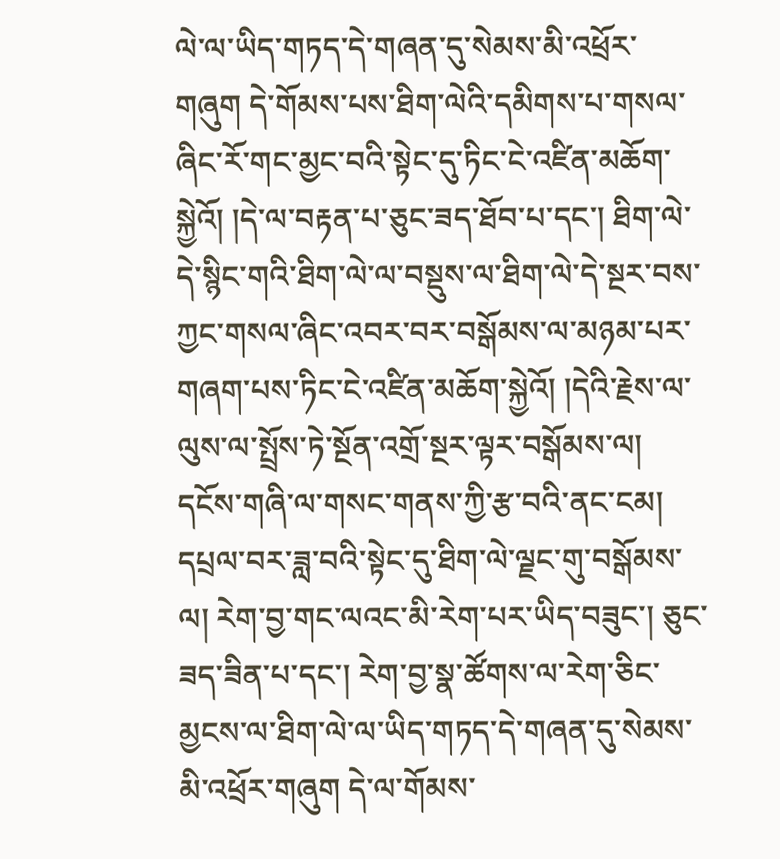ལེ་ལ་ཡིད་གཏད་དེ་གཞན་དུ་སེམས་མི་འཕྲོར་གཞུག དེ་གོམས་པས་ཐིག་ལེའི་དམིགས་པ་གསལ་ཞིང་རོ་གང་མྱང་བའི་སྟེང་དུ་ཏིང་ངེ་འཛིན་མཆོག་སྐྱེའོ། །དེ་ལ་བརྟན་པ་ཅུང་ཟད་ཐོབ་པ་དང་། ཐིག་ལེ་དེ་སྙིང་གའི་ཐིག་ལེ་ལ་བསྡུས་ལ་ཐིག་ལེ་དེ་སྔར་བས་ཀྱང་གསལ་ཞིང་འབར་བར་བསྒོམས་ལ་མཉམ་པར་གཞག་པས་ཏིང་ངེ་འཛིན་མཆོག་སྐྱེའོ། །དེའི་རྗེས་ལ་ལུས་ལ་སྤྲོས་ཏེ་སྔོན་འགྲོ་སྔར་ལྟར་བསྒོམས་ལ། དངོས་གཞི་ལ་གསང་གནས་ཀྱི་རྩ་བའི་ནང་ངམ། དཔྲལ་བར་ཟླ་བའི་སྟེང་དུ་ཐིག་ལེ་ལྗང་གུ་བསྒོམས་ལ། རེག་བྱ་གང་ལའང་མི་རེག་པར་ཡིད་བཟུང་། ཅུང་ཟད་ཟིན་པ་དང་། རེག་བྱ་སྣ་ཚོགས་ལ་རེག་ཅིང་མྱངས་ལ་ཐིག་ལེ་ལ་ཡིད་གཏད་དེ་གཞན་དུ་སེམས་མི་འཕྲོར་གཞུག དེ་ལ་གོམས་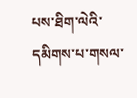པས་ཐིག་ལེའི་དམིགས་པ་གསལ་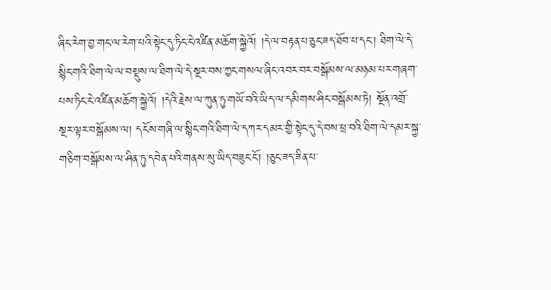ཞིང་རེག་བྱ་གང་ལ་རེག་པའི་སྟེང་དུ་ཏིང་ངེ་འཛིན་མཆོག་སྐྱེའོ། །དེ་ལ་བརྟན་པ་ཅུང་ཟད་ཐོབ་པ་དང་། ཐིག་ལེ་དེ་སྙིང་གའི་ཐིག་ལེ་ལ་བསྡུས་ལ་ཐིག་ལེ་དེ་སྔར་བས་ཀྱང་གསལ་ཞིང་འབར་བར་བསྒོམས་ལ་མཉམ་པར་གཞག་པས་ཏིང་ངེ་འཛིན་མཆོག་སྐྱེའོ། །དེའི་རྗེས་ལ་ཀུན་ཏུ་གཡོ་བའི་ཡིད་ལ་དམིགས་ཤིང་བསྒོམས་ཏེ། སྔོན་འགྲོ་སྔར་ལྟར་བསྒོམས་ལ། དངོས་གཞི་ལ་སྙིང་གའི་ཐིག་ལེ་དཀར་དམར་གྱི་སྟེང་དུ་དེ་བས་ཕྲ་བའི་ཐིག་ལེ་དམར་སྐྱ་གཅིག་བསྒོམས་ལ་ཤིན་ཏུ་དབེན་པའི་གནས་སུ་ཡིད་བཟུང་ངོ་། །ཅུང་ཟད་ཟིན་པ་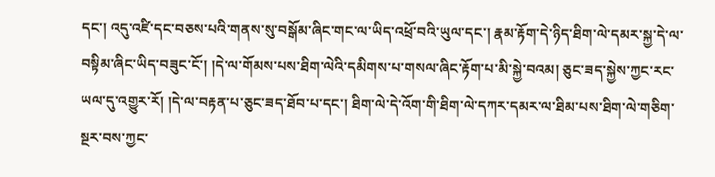དང་། འདུ་འཛི་དང་བཅས་པའི་གནས་སུ་བསྒོམ་ཞིང་གང་ལ་ཡིད་འཕྲོ་བའི་ཡུལ་དང་། རྣམ་རྟོག་དེ་ཉིད་ཐིག་ལེ་དམར་སྐྱ་དེ་ལ་བསྟིམ་ཞིང་ཡིད་བཟུང་ངོ་། །དེ་ལ་གོམས་པས་ཐིག་ལེའི་དམིགས་པ་གསལ་ཞིང་རྟོག་པ་མི་སྐྱེ་བའམ། ཅུང་ཟད་སྐྱེས་ཀྱང་རང་ཡལ་དུ་འགྱུར་རོ། །དེ་ལ་བརྟན་པ་ཅུང་ཟད་ཐོབ་པ་དང་། ཐིག་ལེ་དེ་འོག་གི་ཐིག་ལེ་དཀར་དམར་ལ་ཐིམ་པས་ཐིག་ལེ་གཅིག་སྔར་བས་ཀྱང་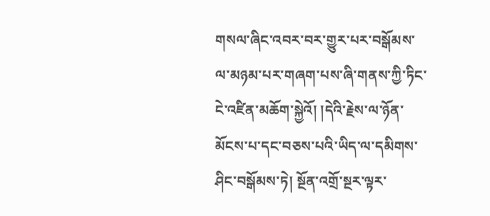གསལ་ཞིང་འབར་བར་གྱུར་པར་བསྒོམས་ལ་མཉམ་པར་གཞག་པས་ཞི་གནས་ཀྱི་ཏིང་ངེ་འཛིན་མཆོག་སྐྱེའོ། །དེའི་རྗེས་ལ་ཉོན་མོངས་པ་དང་བཅས་པའི་ཡིད་ལ་དམིགས་ཤིང་བསྒོམས་ཏེ། སྔོན་འགྲོ་སྔར་ལྟར་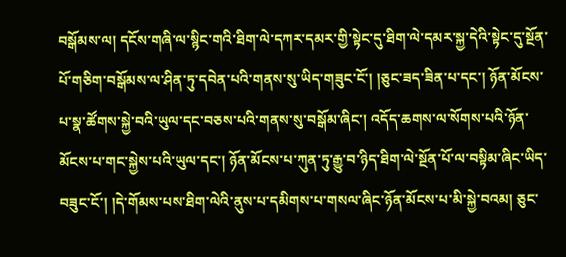བསྒོམས་ལ། དངོས་གཞི་ལ་སྙིང་གའི་ཐིག་ལེ་དཀར་དམར་གྱི་སྟེང་དུ་ཐིག་ལེ་དམར་སྐྱ་དེའི་སྟེང་དུ་སྔོན་པོ་གཅིག་བསྒོམས་ལ་ཤིན་ཏུ་དབེན་པའི་གནས་སུ་ཡིད་གཟུང་ངོ་། །ཅུང་ཟད་ཟིན་པ་དང་། ཉོན་མོངས་པ་སྣ་ཚོགས་སྐྱེ་བའི་ཡུལ་དང་བཅས་པའི་གནས་སུ་བསྒོམ་ཞིང་། འདོད་ཆགས་ལ་སོགས་པའི་ཉོན་མོངས་པ་གང་སྐྱེས་པའི་ཡུལ་དང་། ཉོན་མོངས་པ་ཀུན་ཏུ་རྒྱུ་བ་ཉིད་ཐིག་ལེ་སྔོན་པོ་ལ་བསྟིམ་ཞིང་ཡིད་བཟུང་ངོ་། །དེ་གོམས་པས་ཐིག་ལེའི་ནུས་པ་དམིགས་པ་གསལ་ཞིང་ཉོན་མོངས་པ་མི་སྐྱེ་བའམ། ཅུང་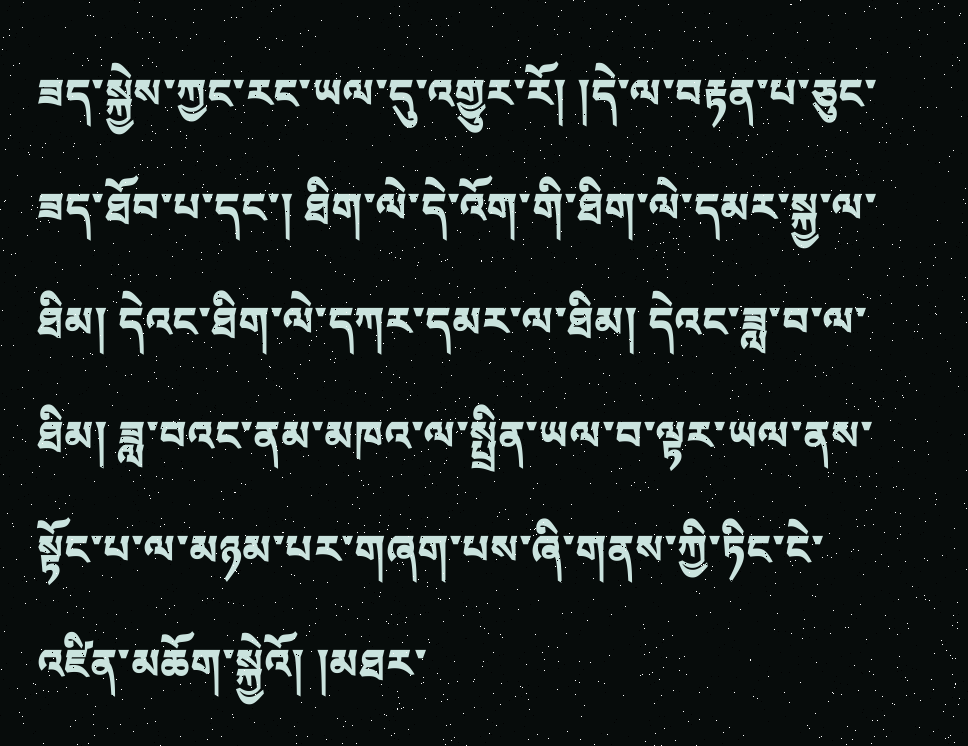ཟད་སྐྱེས་ཀྱང་རང་ཡལ་དུ་འགྱུར་རོ། །དེ་ལ་བརྟན་པ་ཅུང་ཟད་ཐོབ་པ་དང་། ཐིག་ལེ་དེ་འོག་གི་ཐིག་ལེ་དམར་སྐྱ་ལ་ཐིམ། དེའང་ཐིག་ལེ་དཀར་དམར་ལ་ཐིམ། དེའང་ཟླ་བ་ལ་ཐིམ། ཟླ་བའང་ནམ་མཁའ་ལ་སྤྲིན་ཡལ་བ་ལྟར་ཡལ་ནས་སྟོང་པ་ལ་མཉམ་པར་གཞག་པས་ཞི་གནས་ཀྱི་ཏིང་ངེ་འཛིན་མཆོག་སྐྱེའོ། །མཐར་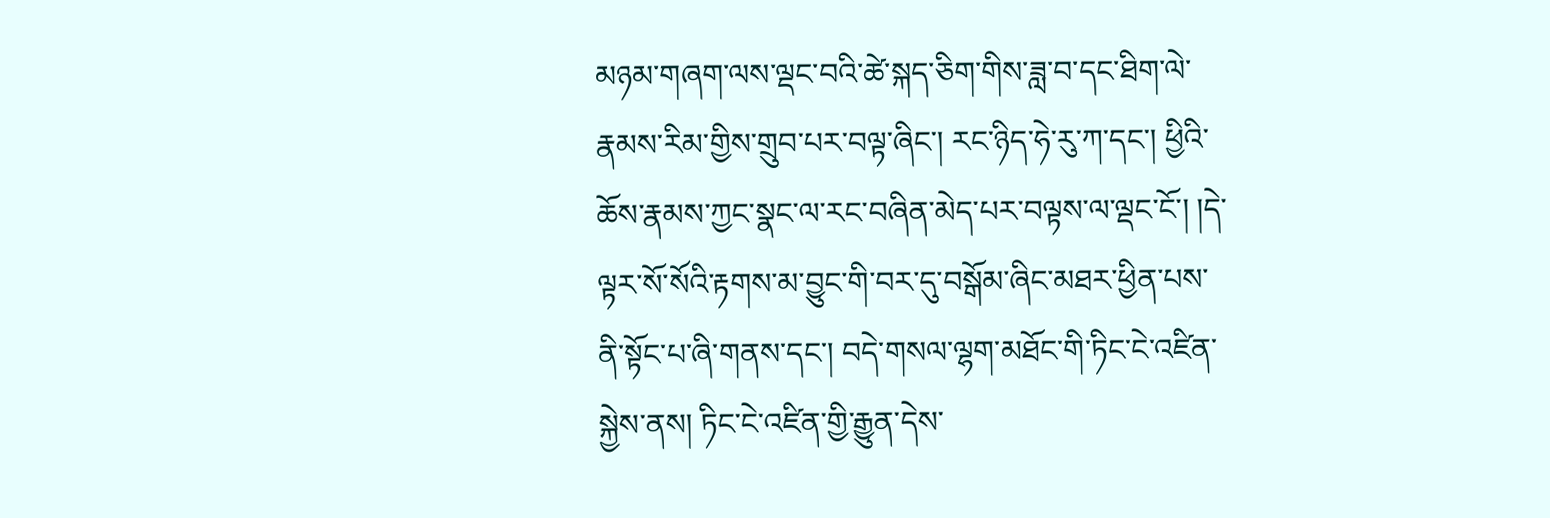མཉམ་གཞག་ལས་ལྡང་བའི་ཚེ་སྐད་ཅིག་གིས་ཟླ་བ་དང་ཐིག་ལེ་རྣམས་རིམ་གྱིས་གྲུབ་པར་བལྟ་ཞིང་། རང་ཉིད་ཧེ་རུ་ཀ་དང་། ཕྱིའི་ཆོས་རྣམས་ཀྱང་སྣང་ལ་རང་བཞིན་མེད་པར་བལྟས་ལ་ལྡང་ངོ་། །དེ་ལྟར་སོ་སོའི་རྟགས་མ་བྱུང་གི་བར་དུ་བསྒོམ་ཞིང་མཐར་ཕྱིན་པས་ནི་སྟོང་པ་ཞི་གནས་དང་། བདེ་གསལ་ལྷག་མཐོང་གི་ཏིང་ངེ་འཛིན་སྐྱེས་ནས། ཏིང་ངེ་འཛིན་གྱི་རྒྱུན་དེས་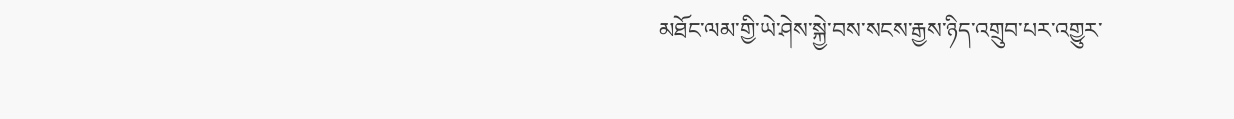མཐོང་ལམ་གྱི་ཡེ་ཤེས་སྐྱེ་བས་སངས་རྒྱས་ཉིད་འགྲུབ་པར་འགྱུར་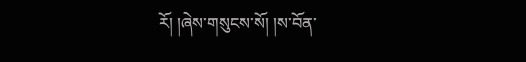རོ། །ཞེས་གསུངས་སོ། །ས་བོན་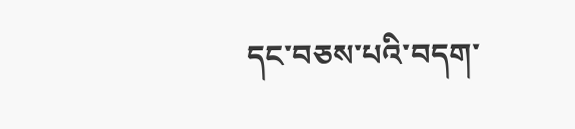དང་བཅས་པའི་བདག་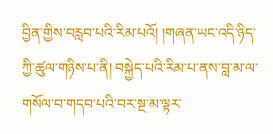བྱིན་གྱིས་བརླབ་པའི་རིམ་པའོ། །གཞན་ཡང་འདི་ཉིད་ཀྱི་ཚུལ་གཉིས་པ་ནི། བསྐྱེད་པའི་རིམ་པ་ནས་བླ་མ་ལ་གསོལ་བ་གདབ་པའི་བར་སྔ་མ་ལྟར་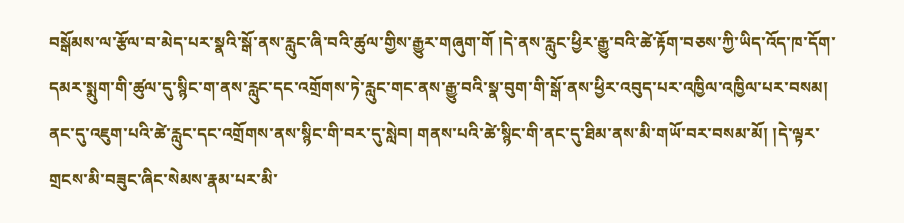བསྒོམས་ལ་རྩོལ་བ་མེད་པར་སྣའི་སྒོ་ནས་རླུང་ཞི་བའི་ཚུལ་གྱིས་རྒྱུར་གཞུག་གོ །དེ་ནས་རླུང་ཕྱིར་རྒྱུ་བའི་ཚེ་རྟོག་བཅས་ཀྱི་ཡིད་འོད་ཁ་དོག་དམར་སྨུག་གི་ཚུལ་དུ་སྙིང་ག་ནས་རླུང་དང་འགྲོགས་ཏེ་རླུང་གང་ནས་རྒྱུ་བའི་སྣ་བུག་གི་སྒོ་ནས་ཕྱིར་འབུད་པར་འཁྱིལ་འཁྱིལ་པར་བསམ། ནང་དུ་འཇུག་པའི་ཚེ་རླུང་དང་འགྲོགས་ནས་སྙིང་གི་བར་དུ་སླེབ། གནས་པའི་ཚེ་སྙིང་གི་ནང་དུ་ཐིམ་ནས་མི་གཡོ་བར་བསམ་མོ། །དེ་ལྟར་གྲངས་མི་བཟུང་ཞིང་སེམས་རྣམ་པར་མི་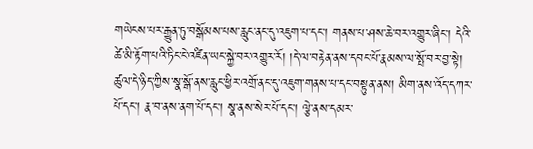གཡེངས་པར་རྒྱུན་ཏུ་བསྒོམས་པས་རླུང་ནང་དུ་འཇུག་པ་དང་། གནས་པ་ཤས་ཆེ་བར་འགྱུར་ཞིང་། དེའི་ཚེ་མི་རྟོག་པའི་ཏིང་ངེ་འཛིན་ཡང་སྐྱེ་བར་འགྱུར་རོ། །དེ་ལ་བརྟེན་ནས་དབང་པོ་རྣམས་ལ་སྤོ་བར་བྱ་སྟེ། ཚུལ་དེ་ཉིད་ཀྱིས་སྣ་སྒོ་ནས་རླུང་ཕྱིར་འགྲོ་ནང་དུ་འཇུག་གནས་པ་དང་བསྟུན་ནས། མིག་ནས་འོད་དཀར་པོ་དང་། རྣ་བ་ནས་ནག་པོ་དང་། སྣ་ནས་སེར་པོ་དང་། ལྕེ་ནས་དམར་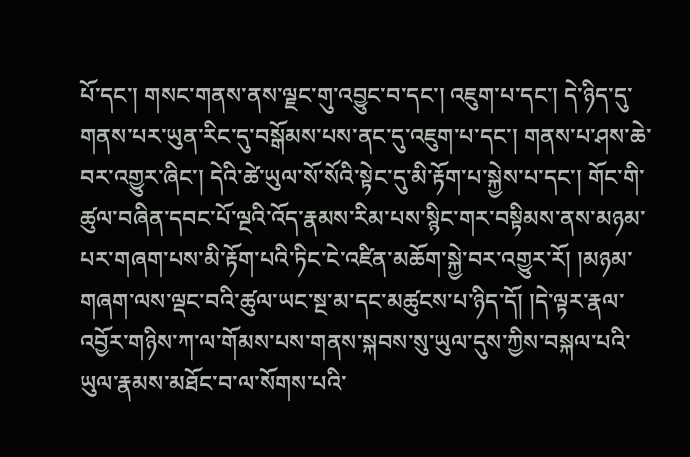པོ་དང་། གསང་གནས་ནས་ལྗང་གུ་འབྱུང་བ་དང་། འཇུག་པ་དང་། དེ་ཉིད་དུ་གནས་པར་ཡུན་རིང་དུ་བསྒོམས་པས་ནང་དུ་འཇུག་པ་དང་། གནས་པ་ཤས་ཆེ་བར་འགྱུར་ཞིང་། དེའི་ཚེ་ཡུལ་སོ་སོའི་སྟེང་དུ་མི་རྟོག་པ་སྐྱེས་པ་དང་། གོང་གི་ཚུལ་བཞིན་དབང་པོ་ལྔའི་འོད་རྣམས་རིམ་པས་སྙིང་གར་བསྟིམས་ནས་མཉམ་པར་གཞག་པས་མི་རྟོག་པའི་ཏིང་ངེ་འཛིན་མཆོག་སྐྱེ་བར་འགྱུར་རོ། །མཉམ་གཞག་ལས་ལྡང་བའི་ཚུལ་ཡང་སྔ་མ་དང་མཚུངས་པ་ཉིད་དོ། །དེ་ལྟར་རྣལ་འབྱོར་གཉིས་ཀ་ལ་གོམས་པས་གནས་སྐབས་སུ་ཡུལ་དུས་ཀྱིས་བསྐལ་པའི་ཡུལ་རྣམས་མཐོང་བ་ལ་སོགས་པའི་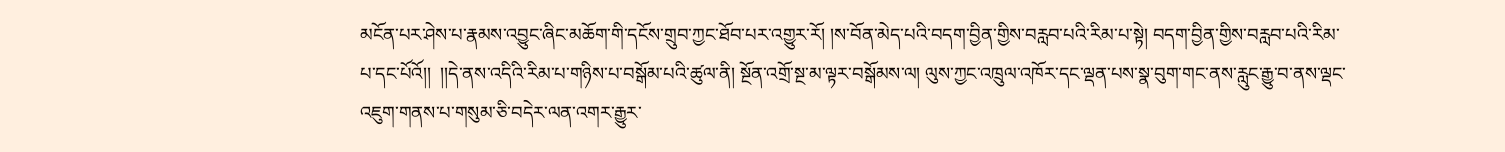མངོན་པར་ཤེས་པ་རྣམས་འབྱུང་ཞིང་མཆོག་གི་དངོས་གྲུབ་ཀྱང་ཐོབ་པར་འགྱུར་རོ། །ས་བོན་མེད་པའི་བདག་བྱིན་གྱིས་བརླབ་པའི་རིམ་པ་སྟེ། བདག་བྱིན་གྱིས་བརླབ་པའི་རིམ་པ་དང་པོའོ།།  །།དེ་ནས་འདིའི་རིམ་པ་གཉིས་པ་བསྒོམ་པའི་ཚུལ་ནི། སྔོན་འགྲོ་སྔ་མ་ལྟར་བསྒོམས་ལ། ལུས་ཀྱང་འཁྲུལ་འཁོར་དང་ལྡན་པས་སྣ་བུག་གང་ནས་རླུང་རྒྱུ་བ་ནས་ལྡང་འཇུག་གནས་པ་གསུམ་ཅི་བདེར་ལན་འགར་རྒྱུར་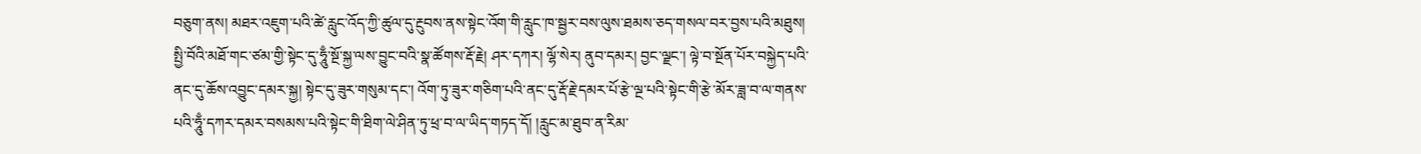བཅུག་ནས། མཐར་འཇུག་པའི་ཚེ་རླུང་འོད་ཀྱི་ཚུལ་དུ་རྔུབས་ནས་སྟེང་འོག་གི་རླུང་ཁ་སྦྱར་བས་ལུས་ཐམས་ཅད་གསལ་བར་བྱས་པའི་མཐུས། སྤྱི་བོའི་མཐོ་གང་ཙམ་གྱི་སྟེང་དུ་ཧཱུྃ་སྔོ་སྐྱ་ལས་བྱུང་བའི་སྣ་ཚོགས་རྡོ་རྗེ། ཤར་དཀར། ལྷོ་སེར། ནུབ་དམར། བྱང་ལྗང་། ལྟེ་བ་སྔོན་པོར་བསྐྱེད་པའི་ནང་དུ་ཆོས་འབྱུང་དམར་སྐྱ། སྟེང་དུ་ཟུར་གསུམ་དང་། འོག་ཏུ་ཟུར་གཅིག་པའི་ནང་དུ་རྡོ་རྗེ་དམར་པོ་རྩེ་ལྔ་པའི་སྟེང་གི་རྩེ་མོར་ཟླ་བ་ལ་གནས་པའི་ཧཱུྃ་དཀར་དམར་བསམས་པའི་སྟེང་གི་ཐིག་ལེ་ཤིན་ཏུ་ཕྲ་བ་ལ་ཡིད་གཏད་དོ། །རླུང་མ་ཐུབ་ན་རིམ་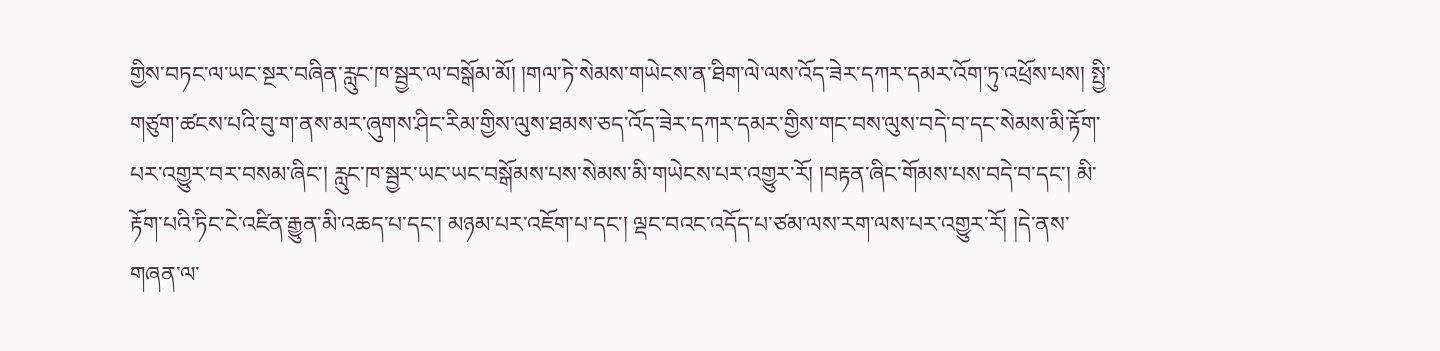གྱིས་བཏང་ལ་ཡང་སྔར་བཞིན་རླུང་ཁ་སྦྱར་ལ་བསྒོམ་མོ། །གལ་ཏེ་སེམས་གཡེངས་ན་ཐིག་ལེ་ལས་འོད་ཟེར་དཀར་དམར་འོག་ཏུ་འཕྲོས་པས། སྤྱི་གཙུག་ཚངས་པའི་བུ་ག་ནས་མར་ཞུགས་ཤིང་རིམ་གྱིས་ལུས་ཐམས་ཅད་འོད་ཟེར་དཀར་དམར་གྱིས་གང་བས་ལུས་བདེ་བ་དང་སེམས་མི་རྟོག་པར་འགྱུར་བར་བསམ་ཞིང་། རླུང་ཁ་སྦྱར་ཡང་ཡང་བསྒོམས་པས་སེམས་མི་གཡེངས་པར་འགྱུར་རོ། །བརྟན་ཞིང་གོམས་པས་བདེ་བ་དང་། མི་རྟོག་པའི་ཏིང་ངེ་འཛིན་རྒྱུན་མི་འཆད་པ་དང་། མཉམ་པར་འཇོག་པ་དང་། ལྡང་བའང་འདོད་པ་ཙམ་ལས་རག་ལས་པར་འགྱུར་རོ། །དེ་ནས་གཞན་ལ་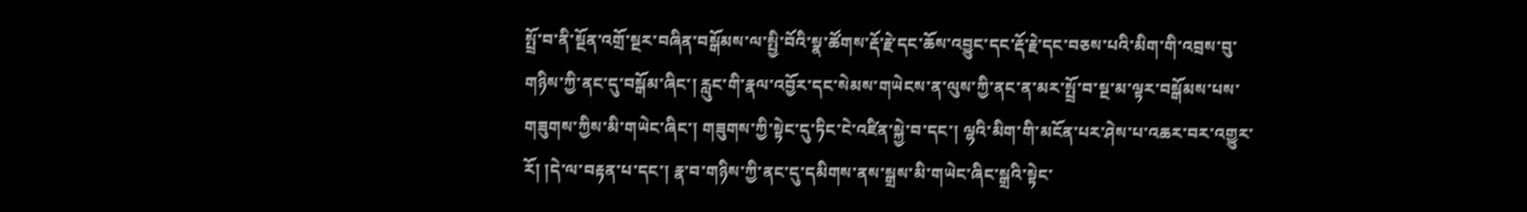སྤྲོ་བ་ནི་སྔོན་འགྲོ་སྔར་བཞིན་བསྒོམས་ལ་སྤྱི་བོའི་སྣ་ཚོགས་རྡོ་རྗེ་དང་ཆོས་འབྱུང་དང་རྡོ་རྗེ་དང་བཅས་པའི་མིག་གི་འབྲས་བུ་གཉིས་ཀྱི་ནང་དུ་བསྒོམ་ཞིང་། རླུང་གི་རྣལ་འབྱོར་དང་སེམས་གཡེངས་ན་ལུས་ཀྱི་ནང་ན་མར་སྤྲོ་བ་སྔ་མ་ལྟར་བསྒོམས་པས་གཟུགས་ཀྱིས་མི་གཡེང་ཞིང་། གཟུགས་ཀྱི་སྟེང་དུ་ཏིང་ངེ་འཛིན་སྐྱེ་བ་དང་། ལྷའི་མིག་གི་མངོན་པར་ཤེས་པ་འཆར་བར་འགྱུར་རོ། །དེ་ལ་བརྟན་པ་དང་། རྣ་བ་གཉིས་ཀྱི་ནང་དུ་དམིགས་ནས་སྒྲས་མི་གཡེང་ཞིང་སྒྲའི་སྟེང་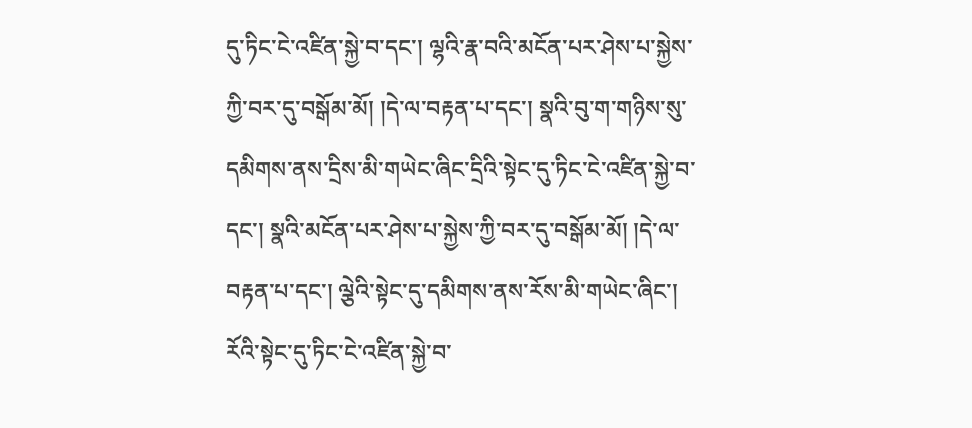དུ་ཏིང་ངེ་འཛིན་སྐྱེ་བ་དང་། ལྷའི་རྣ་བའི་མངོན་པར་ཤེས་པ་སྐྱེས་ཀྱི་བར་དུ་བསྒོམ་མོ། །དེ་ལ་བརྟན་པ་དང་། སྣའི་བུ་ག་གཉིས་སུ་དམིགས་ནས་དྲིས་མི་གཡེང་ཞིང་དྲིའི་སྟེང་དུ་ཏིང་ངེ་འཛིན་སྐྱེ་བ་དང་། སྣའི་མངོན་པར་ཤེས་པ་སྐྱེས་ཀྱི་བར་དུ་བསྒོམ་མོ། །དེ་ལ་བརྟན་པ་དང་། ལྕེའི་སྟེང་དུ་དམིགས་ནས་རོས་མི་གཡེང་ཞིང་། རོའི་སྟེང་དུ་ཏིང་ངེ་འཛིན་སྐྱེ་བ་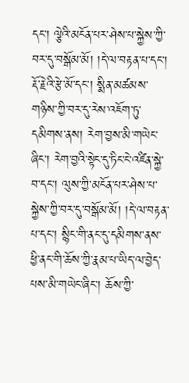དང་། ལྕེའི་མངོན་པར་ཤེས་པ་སྐྱེས་ཀྱི་བར་དུ་བསྒོམ་མོ། །དེ་ལ་བརྟན་པ་དང་། རྡོ་རྗེའི་རྩེ་མོ་དང་། སྨིན་མཚམས་གཉིས་ཀྱི་བར་དུ་རེས་འཇོག་ཏུ་དམིགས་ནས། རེག་བྱས་མི་གཡེང་ཞིང་། རེག་བྱའི་སྟེང་དུ་ཏིང་ངེ་འཛིན་སྐྱེ་བ་དང་། ལུས་ཀྱི་མངོན་པར་ཤེས་པ་སྐྱེས་ཀྱི་བར་དུ་བསྒོམ་མོ། །དེ་ལ་བརྟན་པ་དང་། སྙིང་གི་ནང་དུ་དམིགས་ནས་ཕྱི་ནང་གི་ཆོས་ཀྱི་རྣམ་པ་ཡིད་ལ་བྱེད་པས་མི་གཡེང་ཞིང་། ཆོས་ཀྱི་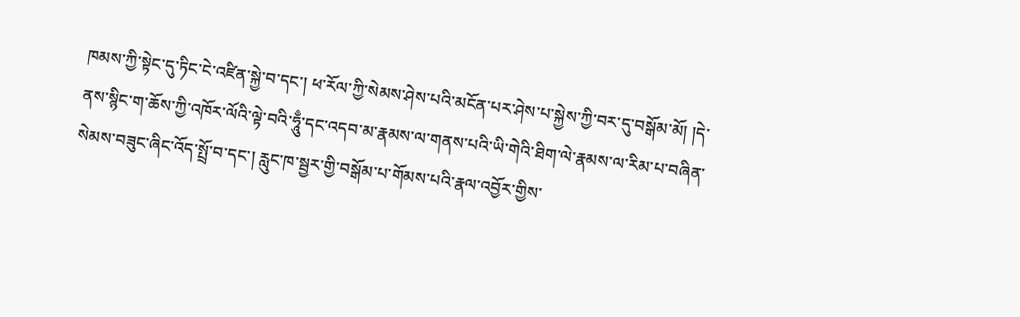ཁམས་ཀྱི་སྟེང་དུ་ཏིང་ངེ་འཛིན་སྐྱེ་བ་དང་། ཕ་རོལ་ཀྱི་སེམས་ཤེས་པའི་མངོན་པར་ཤེས་པ་སྐྱེས་ཀྱི་བར་དུ་བསྒོམ་མོ། །དེ་ནས་སྙིང་ག་ཆོས་ཀྱི་འཁོར་ལོའི་ལྟེ་བའི་ཧཱུྃ་དང་འདབ་མ་རྣམས་ལ་གནས་པའི་ཡི་གེའི་ཐིག་ལེ་རྣམས་ལ་རིམ་པ་བཞིན་སེམས་བཟུང་ཞིང་འོད་སྤྲོ་བ་དང་། རླུང་ཁ་སྦྱར་གྱི་བསྒོམ་པ་གོམས་པའི་རྣལ་འབྱོར་གྱིས་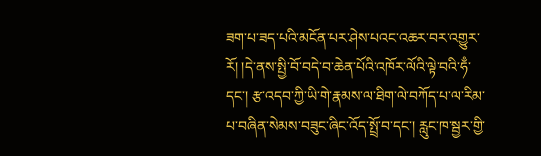ཟག་པ་ཟད་པའི་མངོན་པར་ཤེས་པའང་འཆར་བར་འགྱུར་རོ། །དེ་ནས་སྤྱི་བོ་བདེ་བ་ཆེན་པོའི་འཁོར་ལོའི་ལྟེ་བའི་ཧྃ་དང་། རྩ་འདབ་ཀྱི་ཡི་གེ་རྣམས་ལ་ཐིག་ལེ་བཀོད་པ་ལ་རིམ་པ་བཞིན་སེམས་བཟུང་ཞིང་འོད་སྤྲོ་བ་དང་། རླུང་ཁ་སྦྱར་གྱི་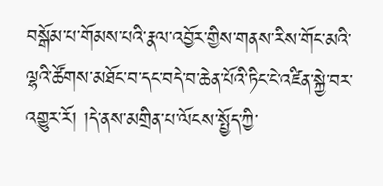བསྒོམ་པ་གོམས་པའི་རྣལ་འབྱོར་གྱིས་གནས་རིས་གོང་མའི་ལྷའི་ཚོགས་མཐོང་བ་དང་བདེ་བ་ཆེན་པོའི་ཏིང་ངེ་འཛིན་སྐྱེ་བར་འགྱུར་རོ། །དེ་ནས་མགྲིན་པ་ལོངས་སྤྱོད་ཀྱི་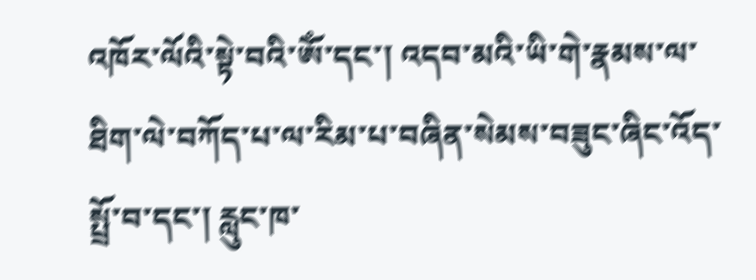འཁོར་ལོའི་སྟེ་བའི་ཨོཾ་དང་། འདབ་མའི་ཡི་གེ་རྣམས་ལ་ཐིག་ལེ་བཀོད་པ་ལ་རིམ་པ་བཞིན་སེམས་བཟུང་ཞིང་འོད་སྤྲོ་བ་དང་། རླུང་ཁ་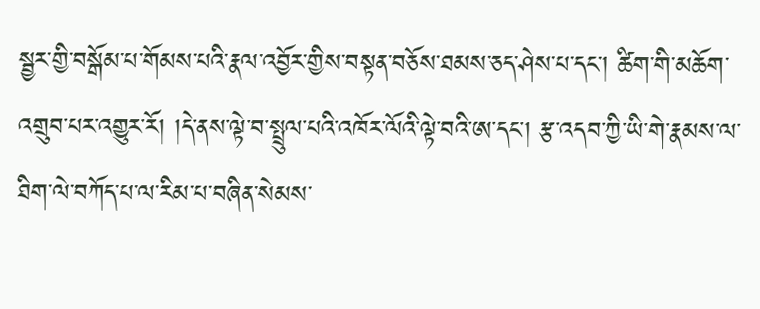སྦྱར་གྱི་བསྒོམ་པ་གོམས་པའི་རྣལ་འབྱོར་གྱིས་བསྟན་བཅོས་ཐམས་ཅད་ཤེས་པ་དང་། ཚིག་གི་མཆོག་འགྲུབ་པར་འགྱུར་རོ། །དེ་ནས་ལྟེ་བ་སྤྲུལ་པའི་འཁོར་ལོའི་ལྟེ་བའི་ཨ་དང་། རྩ་འདབ་ཀྱི་ཡི་གེ་རྣམས་ལ་ཐིག་ལེ་བཀོད་པ་ལ་རིམ་པ་བཞིན་སེམས་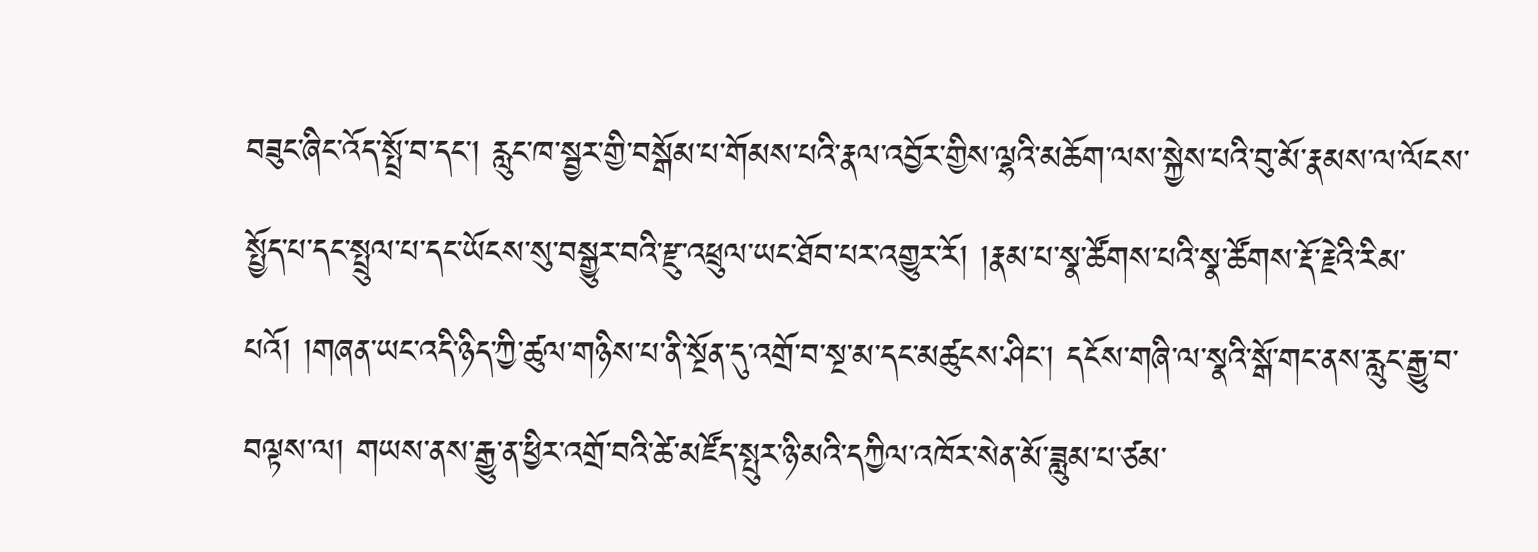བཟུང་ཞིང་འོད་སྤྲོ་བ་དང་། རླུང་ཁ་སྦྱར་གྱི་བསྒོམ་པ་གོམས་པའི་རྣལ་འབྱོར་གྱིས་ལྷའི་མཆོག་ལས་སྐྱེས་པའི་བུ་མོ་རྣམས་ལ་ལོངས་སྤྱོད་པ་དང་སྤྲུལ་པ་དང་ཡོངས་སུ་བསྒྱུར་བའི་རྫུ་འཕྲུལ་ཡང་ཐོབ་པར་འགྱུར་རོ། །རྣམ་པ་སྣ་ཚོགས་པའི་སྣ་ཚོགས་རྡོ་རྗེའི་རིམ་པའོ། །གཞན་ཡང་འདི་ཉིད་ཀྱི་ཚུལ་གཉིས་པ་ནི་སྔོན་དུ་འགྲོ་བ་སྔ་མ་དང་མཚུངས་ཤིང་། དངོས་གཞི་ལ་སྣའི་སྒོ་གང་ནས་རླུང་རྒྱུ་བ་བལྟས་ལ། གཡས་ནས་རྒྱུ་ན་ཕྱིར་འགྲོ་བའི་ཚེ་མཛོད་སྤུར་ཉི་མའི་དཀྱིལ་འཁོར་སེན་མོ་ཟླུམ་པ་ཙམ་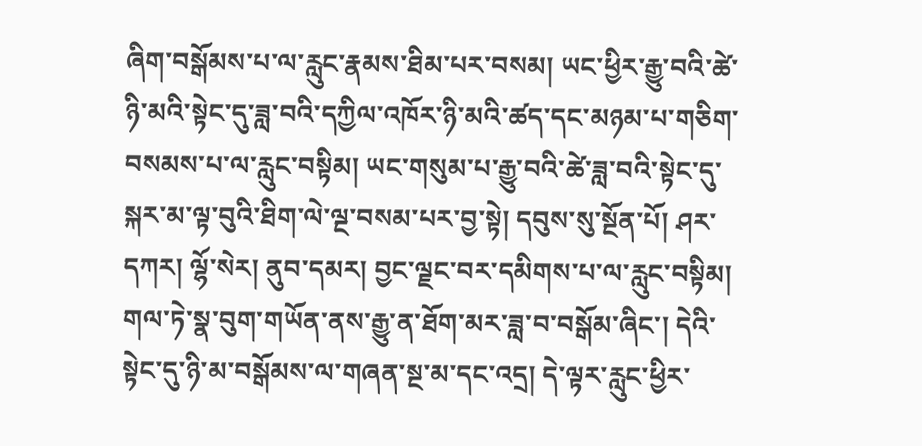ཞིག་བསྒོམས་པ་ལ་རླུང་རྣམས་ཐིམ་པར་བསམ། ཡང་ཕྱིར་རྒྱུ་བའི་ཚེ་ཉི་མའི་སྟེང་དུ་ཟླ་བའི་དཀྱིལ་འཁོར་ཉི་མའི་ཚད་དང་མཉམ་པ་གཅིག་བསམས་པ་ལ་རླུང་བསྟིམ། ཡང་གསུམ་པ་རྒྱུ་བའི་ཚེ་ཟླ་བའི་སྟེང་དུ་སྐར་མ་ལྟ་བུའི་ཐིག་ལེ་ལྔ་བསམ་པར་བྱ་སྟེ། དབུས་སུ་སྔོན་པོ། ཤར་དཀར། ལྷོ་སེར། ནུབ་དམར། བྱང་ལྗང་བར་དམིགས་པ་ལ་རླུང་བསྟིམ། གལ་ཏེ་སྣ་བུག་གཡོན་ནས་རྒྱུ་ན་ཐོག་མར་ཟླ་བ་བསྒོམ་ཞིང་། དེའི་སྟེང་དུ་ཉི་མ་བསྒོམས་ལ་གཞན་སྔ་མ་དང་འདྲ། དེ་ལྟར་རླུང་ཕྱིར་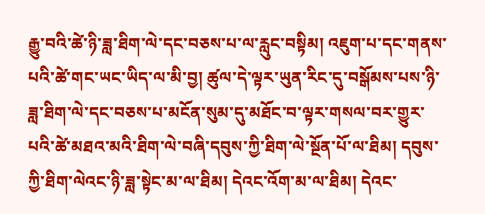རྒྱུ་བའི་ཚེ་ཉི་ཟླ་ཐིག་ལེ་དང་བཅས་པ་ལ་རླུང་བསྟིམ། འཇུག་པ་དང་གནས་པའི་ཚེ་གང་ཡང་ཡིད་ལ་མི་བྱ། ཚུལ་དེ་ལྟར་ཡུན་རིང་དུ་བསྒོམས་པས་ཉི་ཟླ་ཐིག་ལེ་དང་བཅས་པ་མངོན་སུམ་དུ་མཐོང་བ་ལྟར་གསལ་བར་གྱུར་པའི་ཚེ་མཐའ་མའི་ཐིག་ལེ་བཞི་དབུས་ཀྱི་ཐིག་ལེ་སྔོན་པོ་ལ་ཐིམ། དབུས་ཀྱི་ཐིག་ལེའང་ཉི་ཟླ་སྟེང་མ་ལ་ཐིམ། དེའང་འོག་མ་ལ་ཐིམ། དེའང་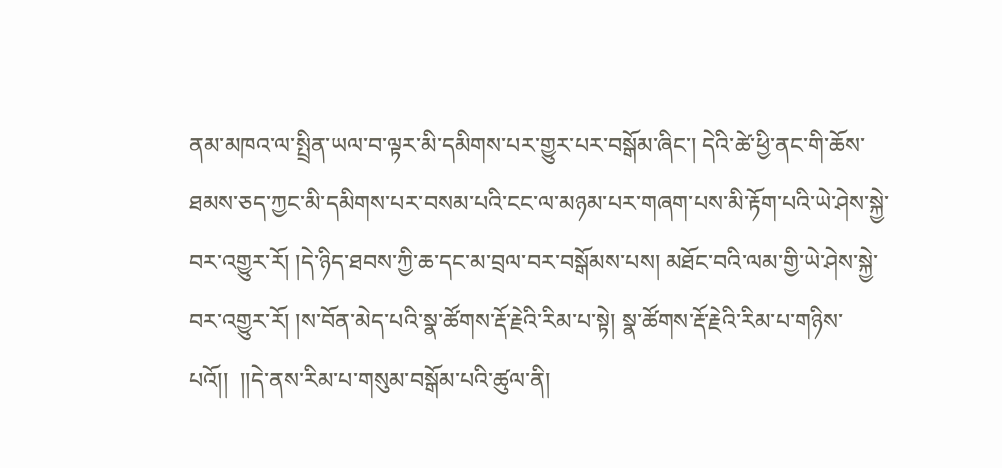ནམ་མཁའ་ལ་སྤྲིན་ཡལ་བ་ལྟར་མི་དམིགས་པར་གྱུར་པར་བསྒོམ་ཞིང་། དེའི་ཚེ་ཕྱི་ནང་གི་ཆོས་ཐམས་ཅད་ཀྱང་མི་དམིགས་པར་བསམ་པའི་ངང་ལ་མཉམ་པར་གཞག་པས་མི་རྟོག་པའི་ཡེ་ཤེས་སྐྱེ་བར་འགྱུར་རོ། །དེ་ཉིད་ཐབས་ཀྱི་ཆ་དང་མ་བྲལ་བར་བསྒོམས་པས། མཐོང་བའི་ལམ་གྱི་ཡེ་ཤེས་སྐྱེ་བར་འགྱུར་རོ། །ས་བོན་མེད་པའི་སྣ་ཚོགས་རྡོ་རྗེའི་རིམ་པ་སྟེ། སྣ་ཚོགས་རྡོ་རྗེའི་རིམ་པ་གཉིས་པའོ།།  །།དེ་ནས་རིམ་པ་གསུམ་བསྒོམ་པའི་ཚུལ་ནི།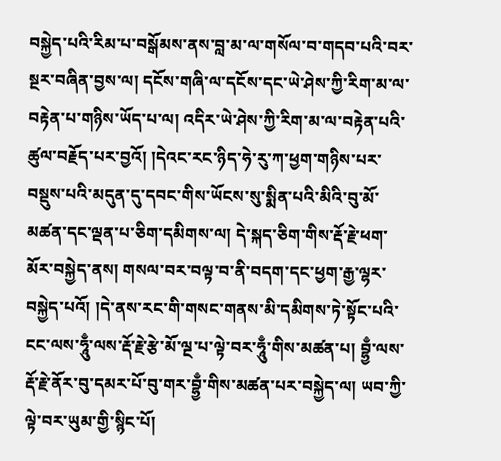བསྐྱེད་པའི་རིམ་པ་བསྒོམས་ནས་བླ་མ་ལ་གསོལ་བ་གདབ་པའི་བར་སྔར་བཞིན་བྱས་ལ། དངོས་གཞི་ལ་དངོས་དང་ཡེ་ཤེས་ཀྱི་རིག་མ་ལ་བརྟེན་པ་གཉིས་ཡོད་པ་ལ། འདིར་ཡེ་ཤེས་ཀྱི་རིག་མ་ལ་བརྟེན་པའི་ཚུལ་བརྗོད་པར་བྱའོ། །དེའང་རང་ཉིད་ཧེ་རུ་ཀ་ཕྱག་གཉིས་པར་བསྡུས་པའི་མདུན་དུ་དབང་གིས་ཡོངས་སུ་སྨིན་པའི་མིའི་བུ་མོ་མཚན་དང་ལྡན་པ་ཅིག་དམིགས་ལ། དེ་སྐད་ཅིག་གིས་རྡོ་རྗེ་ཕག་མོར་བསྐྱེད་ནས། གསལ་བར་བལྟ་བ་ནི་བདག་དང་ཕྱག་རྒྱ་ལྷར་བསྐྱེད་པའོ། །དེ་ནས་རང་གི་གསང་གནས་མི་དམིགས་ཏེ་སྟོང་པའི་ངང་ལས་ཧཱུྃ་ལས་རྡོ་རྗེ་རྩེ་མོ་ལྔ་པ་ལྟེ་བར་ཧཱུྃ་གིས་མཚན་པ། བྷྱྃ་ལས་རྡོ་རྗེ་ནོར་བུ་དམར་པོ་བུ་གར་བྷྱྃ་གིས་མཚན་པར་བསྐྱེད་ལ། ཡབ་ཀྱི་ལྟེ་བར་ཡུམ་གྱི་སྙིང་པོ།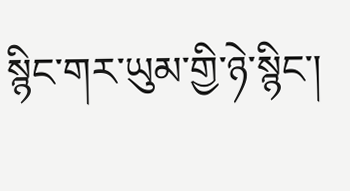སྙིང་གར་ཡུམ་གྱི་ཉེ་སྙིང་།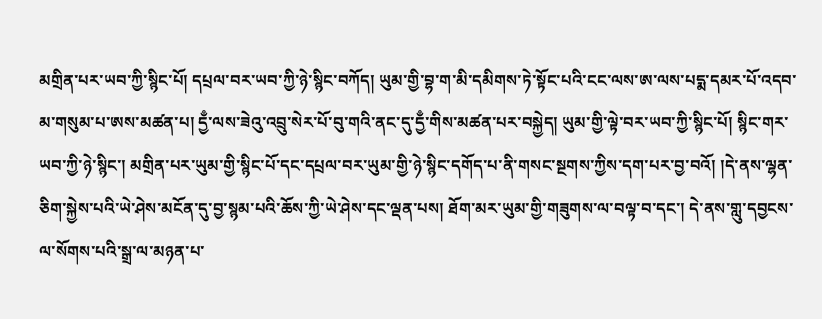མགྲིན་པར་ཡབ་ཀྱི་སྙིང་པོ། དཔྲལ་བར་ཡབ་ཀྱི་ཉེ་སྙིང་བཀོད། ཡུམ་གྱི་བྷ་ག་མི་དམིགས་ཏེ་སྟོང་པའི་ངང་ལས་ཨ་ལས་པདྨ་དམར་པོ་འདབ་མ་གསུམ་པ་ཨས་མཚན་པ། དྱྃ་ལས་ཟེའུ་འབྲུ་སེར་པོ་བུ་གའི་ནང་དུ་དྱྃ་གིས་མཚན་པར་བསྐྱེད། ཡུམ་གྱི་ལྟེ་བར་ཡབ་ཀྱི་སྙིང་པོ། སྙིང་གར་ཡབ་ཀྱི་ཉེ་སྙིང་། མགྲིན་པར་ཡུམ་གྱི་སྙིང་པོ་དང་དཔྲལ་བར་ཡུམ་གྱི་ཉེ་སྙིང་དགོད་པ་ནི་གསང་སྔགས་ཀྱིས་དག་པར་བྱ་བའོ། །དེ་ནས་ལྷན་ཅིག་སྐྱེས་པའི་ཡེ་ཤེས་མངོན་དུ་བྱ་སྙམ་པའི་ཆོས་ཀྱི་ཡེ་ཤེས་དང་ལྡན་པས། ཐོག་མར་ཡུམ་གྱི་གཟུགས་ལ་བལྟ་བ་དང་། དེ་ནས་གླུ་དབྱངས་ལ་སོགས་པའི་སྒྲ་ལ་མཉན་པ་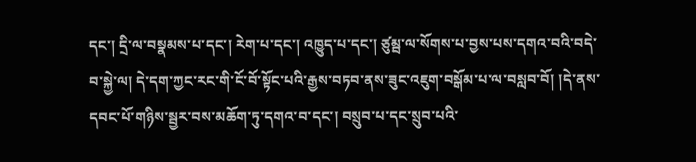དང་། དྲི་ལ་བསྣམས་པ་དང་། རེག་པ་དང་། འཁྱུད་པ་དང་། ཙུམྦ་ལ་སོགས་པ་བྱས་པས་དགའ་བའི་བདེ་བ་སྐྱེ་ལ། དེ་དག་ཀྱང་རང་གི་ངོ་བོ་སྟོང་པའི་རྒྱས་བཏབ་ནས་ཟུང་འཇུག་བསྒོམ་པ་ལ་བསླབ་བོ། །དེ་ནས་དབང་པོ་གཉིས་སྦྱར་བས་མཆོག་ཏུ་དགའ་བ་དང་། བསྲུབ་པ་དང་སྲུབ་པའི་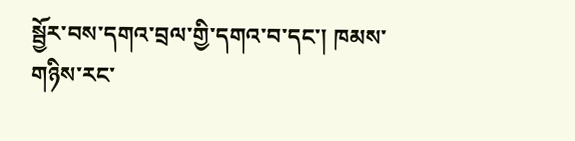སྦྱོར་བས་དགའ་བྲལ་གྱི་དགའ་བ་དང་། ཁམས་གཉིས་རང་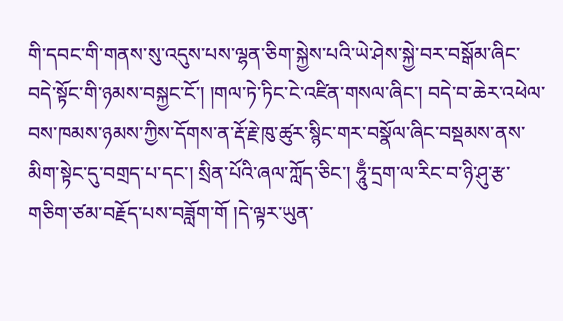གི་དབང་གི་གནས་སུ་འདུས་པས་ལྷན་ཅིག་སྐྱེས་པའི་ཡེ་ཤེས་སྐྱེ་བར་བསྒོམ་ཞིང་བདེ་སྟོང་གི་ཉམས་བསྐྱང་ངོ་། །གལ་ཏེ་ཏིང་ངེ་འཛིན་གསལ་ཞིང་། བདེ་བ་ཆེར་འཕེལ་བས་ཁམས་ཉམས་ཀྱིས་དོགས་ན་རྡོ་རྗེ་ཁུ་ཚུར་སྙིང་གར་བསྣོལ་ཞིང་བསྡམས་ནས་མིག་སྟེང་དུ་བགྲད་པ་དང་། སྲིན་པོའི་ཞལ་ཀློད་ཅིང་། ཧཱུྃ་དྲག་ལ་རིང་བ་ཉི་ཤུ་རྩ་གཅིག་ཙམ་བརྗོད་པས་བཟློག་གོ །དེ་ལྟར་ཡུན་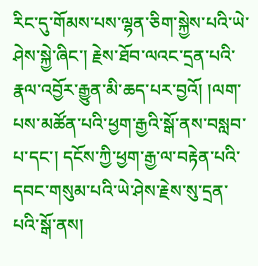རིང་དུ་གོམས་པས་ལྷན་ཅིག་སྐྱེས་པའི་ཡེ་ཤེས་སྐྱེ་ཞིང་། རྗེས་ཐོབ་ལའང་དྲན་པའི་རྣལ་འབྱོར་རྒྱུན་མི་ཆད་པར་བྱའོ། །ལག་པས་མཚོན་པའི་ཕྱག་རྒྱའི་སྒོ་ནས་བསླབ་པ་དང་། དངོས་ཀྱི་ཕྱག་རྒྱ་ལ་བརྟེན་པའི་དབང་གསུམ་པའི་ཡེ་ཤེས་རྗེས་སུ་དྲན་པའི་སྒོ་ནས།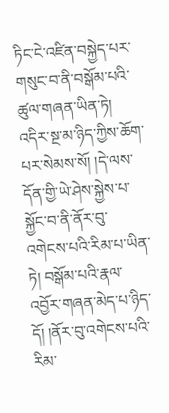ཏིང་ངེ་འཛིན་བསྐྱེད་པར་གསུང་བ་ནི་བསྒོམ་པའི་ཚུལ་གཞན་ཡིན་ཏེ། འདིར་སྔ་མ་ཉིད་ཀྱིས་ཆོག་པར་སེམས་སོ། །དེ་ལས་དོན་གྱི་ཡེ་ཤེས་སྐྱེས་པ་སྐྱོང་བ་ནི་ནོར་བུ་འགེངས་པའི་རིམ་པ་ཡིན་ཏེ། བསྒོམ་པའི་རྣལ་འབྱོར་གཞན་མེད་པ་ཉིད་དོ། །ནོར་བུ་འགེངས་པའི་རིམ་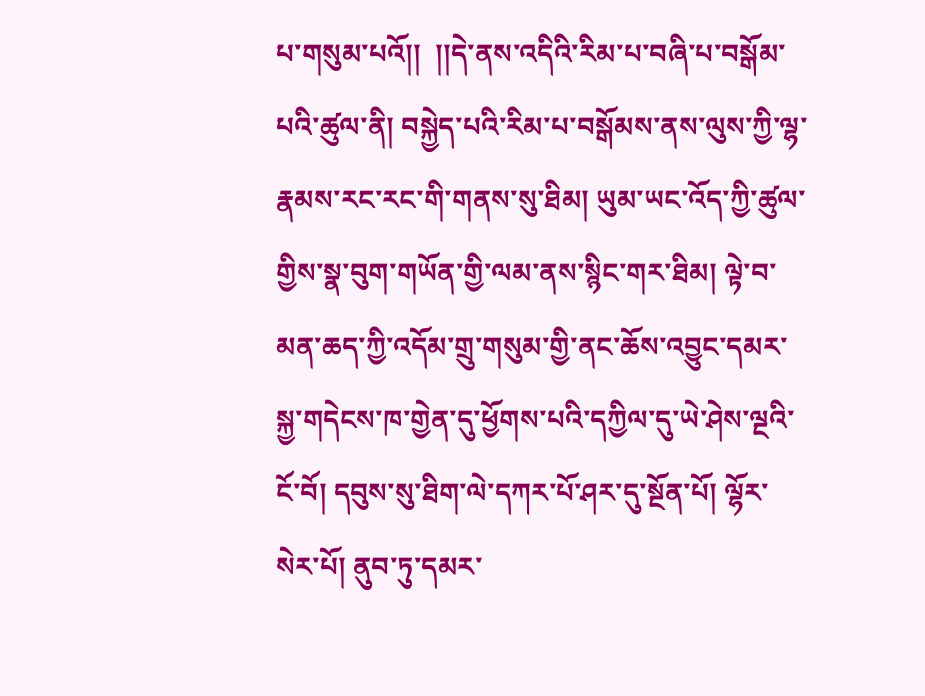པ་གསུམ་པའོ།།  །།དེ་ནས་འདིའི་རིམ་པ་བཞི་པ་བསྒོམ་པའི་ཚུལ་ནི། བསྐྱེད་པའི་རིམ་པ་བསྒོམས་ནས་ལུས་ཀྱི་ལྷ་རྣམས་རང་རང་གི་གནས་སུ་ཐིམ། ཡུམ་ཡང་འོད་ཀྱི་ཚུལ་གྱིས་སྣ་བུག་གཡོན་གྱི་ལམ་ནས་སྙིང་གར་ཐིམ། ལྟེ་བ་མན་ཆད་ཀྱི་འདོམ་གྲུ་གསུམ་གྱི་ནང་ཆོས་འབྱུང་དམར་སྐྱ་གདེངས་ཁ་གྱེན་དུ་ཕྱོགས་པའི་དཀྱིལ་དུ་ཡེ་ཤེས་ལྔའི་ངོ་བོ། དབུས་སུ་ཐིག་ལེ་དཀར་པོ་ཤར་དུ་སྔོན་པོ། ལྷོར་སེར་པོ། ནུབ་ཏུ་དམར་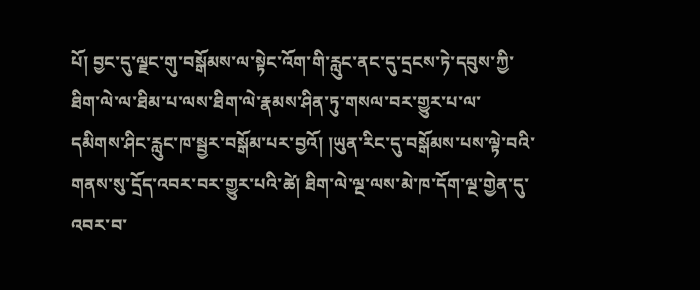པོ། བྱང་དུ་ལྗང་གུ་བསྒོམས་ལ་སྟེང་འོག་གི་རླུང་ནང་དུ་དྲངས་ཏེ་དབུས་ཀྱི་ཐིག་ལེ་ལ་ཐིམ་པ་ལས་ཐིག་ལེ་རྣམས་ཤིན་ཏུ་གསལ་བར་གྱུར་པ་ལ་དམིགས་ཤིང་རླུང་ཁ་སྦྱར་བསྒོམ་པར་བྱའོ། །ཡུན་རིང་དུ་བསྒོམས་པས་ལྟེ་བའི་གནས་སུ་དྲོད་འབར་བར་གྱུར་པའི་ཚེ། ཐིག་ལེ་ལྔ་ལས་མེ་ཁ་དོག་ལྔ་གྱེན་དུ་འབར་བ་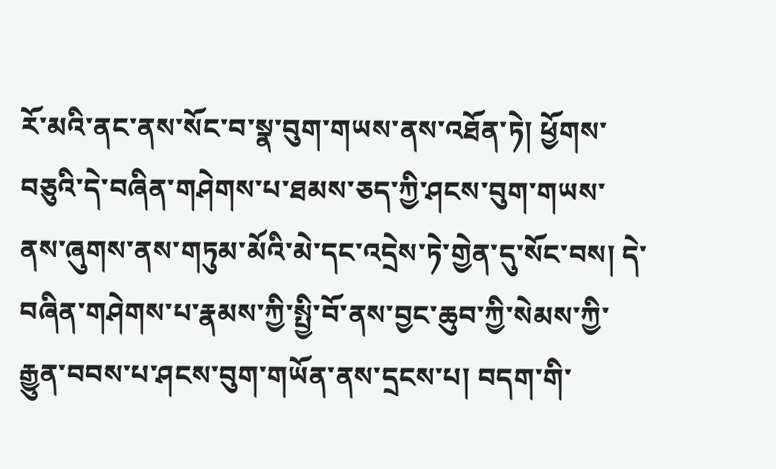རོ་མའི་ནང་ནས་སོང་བ་སྣ་བུག་གཡས་ནས་འཐོན་ཏེ། ཕྱོགས་བཅུའི་དེ་བཞིན་གཤེགས་པ་ཐམས་ཅད་ཀྱི་ཤངས་བུག་གཡས་ནས་ཞུགས་ནས་གཏུམ་མོའི་མེ་དང་འདྲེས་ཏེ་གྱེན་དུ་སོང་བས། དེ་བཞིན་གཤེགས་པ་རྣམས་ཀྱི་སྤྱི་བོ་ནས་བྱང་ཆུབ་ཀྱི་སེམས་ཀྱི་རྒྱུན་བབས་པ་ཤངས་བུག་གཡོན་ནས་དྲངས་པ། བདག་གི་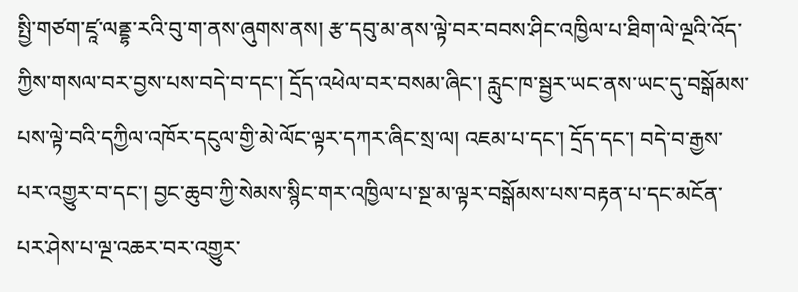སྤྱི་གཙག་ཛཱ་ལནྡྷ་རའི་བུ་ག་ནས་ཞུགས་ནས། རྩ་དབུ་མ་ནས་ལྟེ་བར་བབས་ཤིང་འཁྱིལ་པ་ཐིག་ལེ་ལྔའི་འོད་ཀྱིས་གསལ་བར་བྱས་པས་བདེ་བ་དང་། དྲོད་འཕེལ་བར་བསམ་ཞིང་། རླུང་ཁ་སྦྱར་ཡང་ནས་ཡང་དུ་བསྒོམས་པས་ལྟེ་བའི་དཀྱིལ་འཁོར་དངུལ་གྱི་མེ་ལོང་ལྟར་དཀར་ཞིང་སྲ་ལ། འཇམ་པ་དང་། དྲོད་དང་། བདེ་བ་རྒྱས་པར་འགྱུར་བ་དང་། བྱང་ཆུབ་ཀྱི་སེམས་སྙིང་གར་འཁྱིལ་པ་སྔ་མ་ལྟར་བསྒོམས་པས་བརྟན་པ་དང་མངོན་པར་ཤེས་པ་ལྔ་འཆར་བར་འགྱུར་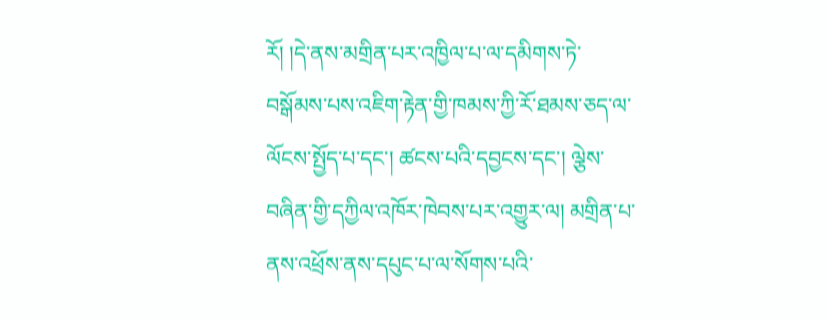རོ། །དེ་ནས་མགྲིན་པར་འཁྱིལ་པ་ལ་དམིགས་ཏེ་བསྒོམས་པས་འཇིག་རྟེན་གྱི་ཁམས་ཀྱི་རོ་ཐམས་ཅད་ལ་ལོངས་སྤྱོད་པ་དང་། ཚངས་པའི་དབྱངས་དང་། ལྕེས་བཞིན་གྱི་དཀྱིལ་འཁོར་ཁེབས་པར་འགྱུར་ལ། མགྲིན་པ་ནས་འཕྲོས་ནས་དཔུང་པ་ལ་སོགས་པའི་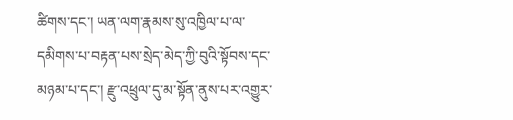ཚིགས་དང་། ཡན་ལག་རྣམས་སུ་འཁྱིལ་པ་ལ་དམིགས་པ་བརྟན་པས་སྲེད་མེད་ཀྱི་བུའི་སྟོབས་དང་མཉམ་པ་དང་། རྫུ་འཕྲུལ་དུ་མ་སྟོན་ནུས་པར་འགྱུར་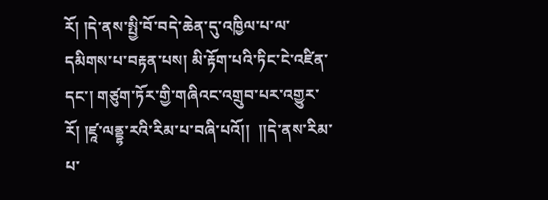རོ། །དེ་ནས་སྤྱི་བོ་བདེ་ཆེན་དུ་འཁྱིལ་པ་ལ་དམིགས་པ་བརྟན་པས། མི་རྟོག་པའི་ཏིང་ངེ་འཛིན་དང་། གཙུག་ཏོར་གྱི་གཞིའང་འགྲུབ་པར་འགྱུར་རོ། །ཛཱ་ལནྡྷ་རའི་རིམ་པ་བཞི་པའོ།།  །།དེ་ནས་རིམ་པ་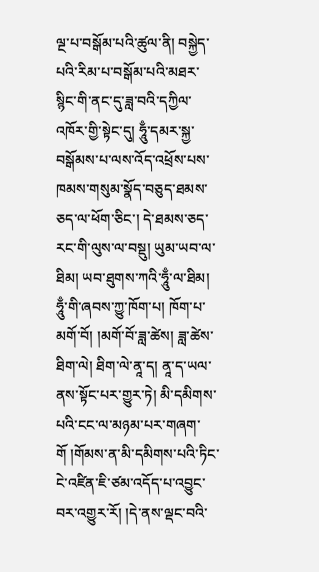ལྔ་པ་བསྒོམ་པའི་ཚུལ་ནི། བསྐྱེད་པའི་རིམ་པ་བསྒོམ་པའི་མཐར་སྙིང་གི་ནང་དུ་ཟླ་བའི་དཀྱིལ་འཁོར་གྱི་སྟེང་དུ། ཧཱུྃ་དམར་སྐྱ་བསྒོམས་པ་ལས་འོད་འཕྲོས་པས་ཁམས་གསུམ་སྣོད་བཅུད་ཐམས་ཅད་ལ་ཕོག་ཅིང་། དེ་ཐམས་ཅད་རང་གི་ལུས་ལ་བསྡུ། ཡུམ་ཡབ་ལ་ཐིམ། ཡབ་ཐུགས་ཀའི་ཧཱུྃ་ལ་ཐིམ། ཧཱུྃ་གི་ཞབས་ཀྱུ་ཁོག་པ། ཁོག་པ་མགོ་བོ། །མགོ་བོ་ཟླ་ཚེས། ཟླ་ཚེས་ཐིག་ལེ། ཐིག་ལེ་ནཱ་ད། ནཱ་ད་ཡལ་ནས་སྟོང་པར་གྱུར་ཏེ། མི་དམིགས་པའི་ངང་ལ་མཉམ་པར་གཞག་གོ །གོམས་ན་མི་དམིགས་པའི་ཏིང་ངེ་འཛིན་ཇི་ཙམ་འདོད་པ་འབྱུང་བར་འགྱུར་རོ། །དེ་ནས་ལྡང་བའི་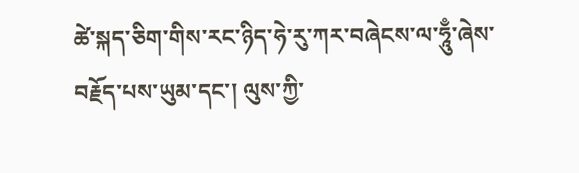ཚེ་སྐད་ཅིག་གིས་རང་ཉིད་ཧེ་རུ་ཀར་བཞེངས་ལ་ཧཱུྃ་ཞེས་བརྗོད་པས་ཡུམ་དང་། ལུས་ཀྱི་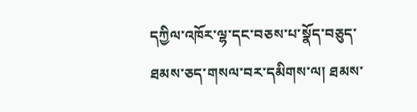དཀྱིལ་འཁོར་ལྷ་དང་བཅས་པ་སྣོད་བཅུད་ཐམས་ཅད་གསལ་བར་དམིགས་ལ། ཐམས་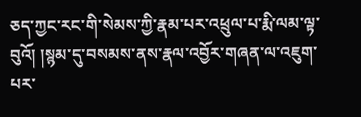ཅད་ཀྱང་རང་གི་སེམས་ཀྱི་རྣམ་པར་འཕྲུལ་པ་རྨི་ལམ་ལྟ་བུའོ། །སྙམ་དུ་བསམས་ནས་རྣལ་འབྱོར་གཞན་ལ་འཇུག་པར་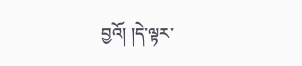བྱའོ། །དེ་ལྟར་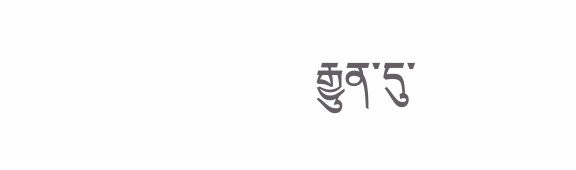རྒྱུན་དུ་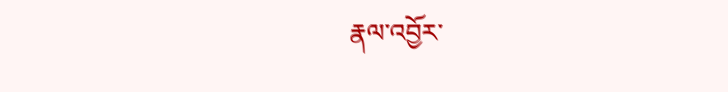རྣལ་འབྱོར་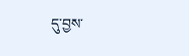དུ་བྱས་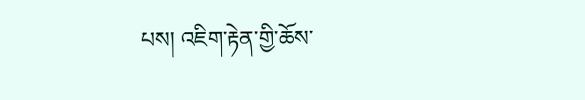པས། འཇིག་རྟེན་གྱི་ཆོས་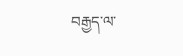བརྒྱད་ལ་